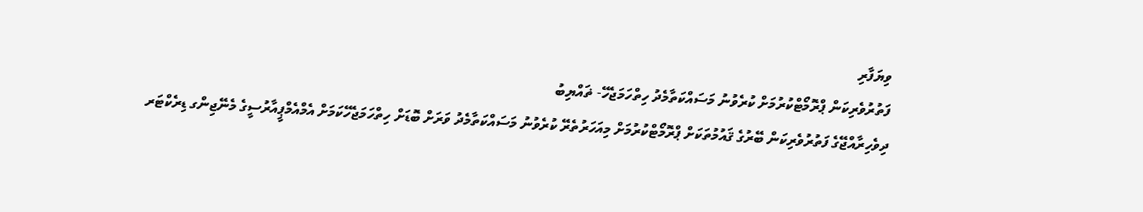ވިޔަފާރި
ފަތުރުވެރިކަން ޕްރޮމޯޓްކުރުމަށް ކުރެވުނު މަސައްކަތާމެދު ހިތްހަމަޖެހޭ- ޡައްޔިބު
ދިވެހިރާއްޖޭގެ ފަތުރުވެރިކަން ބޭރުގެ ޤައުމުތަކަށް ޕްރޮމޯޓްކުރުމަށް މިއަހަރުތެރޭ ކުރެވުނު މަސައްކަތާމެދު ވަރަށް ބޮޑަށް ހިތްހަމަޖެހޭކަމަށް އެމްއެމްޕީއާރުސީގެ މެނޭޖިންގ ޑިރެކްޓަރ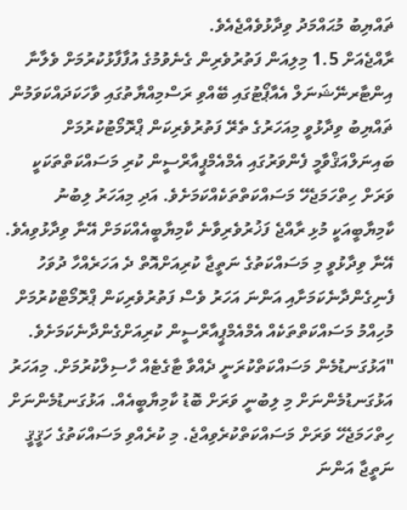ޡައްޔިބު މުޙައްމަދު ވިދާޅުވެއްޖެއެވެ.
ރާއްޖެއަށް 1.5 މިލިއަން ފަތުރުވެރިން ގެނެވުމުގެ އުފާފާޅުކުރުމަށް ވެލާނާ އިންޓާރނޭޝަނަލް އެއާޕޯޓުގައި ބޭއްވި ރަސްމިއްޔާތުގައި ވާހަކަދައްކަވަމުން ޡައްޔިބު ވިދާޅުވީ މިއަހަރުގެ ތެރޭ ފަތުރުވެރިކަން ޕްރޮމޯޓުކުރުމަށް ބައިނަލްއަޤްވާމީ ފެންވަރުގައި އެމްއެމްޕީއާރްސީން ކުރި މަސައްކަތްތަކަކީ ވަރަށް ހިތްހަމަޖެހޭ މަސައްކަތްތަކެއްކަމަށެވެ. އަދި މިއަހަރު ލިބުނު ކާމިޔާބީއަކީ މުޅި ރާއްޖެ ފަޚުރުވެރިވާނެ ކާމިޔާބީއެއްކަމަށް އޭނާ ވިދާޅުވިއެވެ.
އޭނާ ވިދާޅުވީ މި މަސައްކަތުގެ ނަތީޖާ ކުރިއަށްއޮތް ދެ އަހަރެއްހާ ދުވަހު ފެނިގެންދާނެކަމަށާއި އަންނަ އަހަރު ވެސް ފަތުރުވެރިކަން ޕްރޮމޯޓްކުރުމަށް މުހިއްމު މަސައްކަތްތަކެއް އެމްއެމްޕީއާރްސީން ކުރިއަށްގެންދާނެކަމަށެވެ.
"އަޅުގަނޑުމެން މަސައްކަތްކުރަނީ ދެއްވާ ޓާގެޓެއް ހާސިލްކުރުމަށް. މިއަހަރު އަޅުގަނޑުމެންނަށް މި ލިބުނީ ވަރަށް ބޮޑު ކާމިޔާބީއެއް. އަޅުގަނޑުމެންނަށް ހިތްހަމަޖެހޭ ވަރަށް މަސައްކަތްކުރެވިއްޖެ. މި ކުރެއްވި މަސައްކަތުގެ ހަޤީޤީ ނަތީޖާ އަންނަ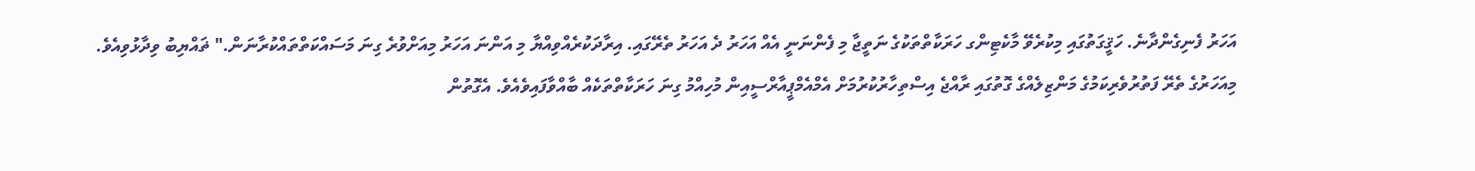އަހަރު ފެނިގެންދާނެ. ހަޤީގަތުގައި މިކުރެވޭ މާކެޓިންގ ހަރަކާތްތަކުގެ ނަތީޖާ މި ފެންނަނީ އެއް އަހަރު ދެ އަހަރު ތެރޭގައި. އިރާދަކުރެއްވިއްޔާ މި އަންނަ އަހަރު މިއަށްވުރެ ގިނަ މަސައްކަތްތައްކުރާނަން." ޡައްޔިބު ވިދާޅުވިއެވެ.
މިއަހަރުގެ ތެރޭ ފަތުރުވެރިކަމުގެ މަންޒިލެއްގެ ގޮތުގައި ރާއްޖެ އިސްތިހާރުކުރުމަށް އެމްއެމްޕީއާރްސީއިން މުހިއްމު ގިނަ ހަރަކާތްތަކެއް ބާއްވާފައިވެއެވެ. އެގޮތުން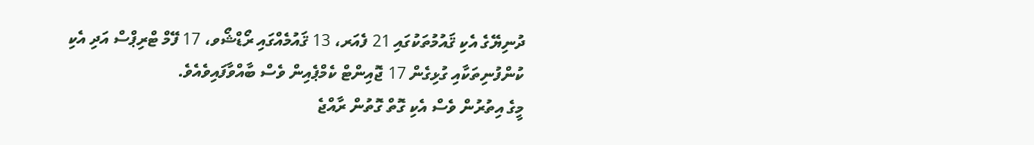ދުނިޔޭގެ އެކި ޤައުމުތަކުގައި 21 ފެއަރ، 13 ޤައުމެއްގައި ރޯޑްޝޯވ، 17 ފޭމް ޓްރިޕްސް އަދި އެކި ކުންފުނިތަކާއި ގުޅިގެން 17 ޖޮއިންޓް ކެމްޕެއިން ވެސް ބާއްވާފައިވެއެވެ.
މީގެ އިތުރުން ވެސް އެކި ގޮތް ގޮތުން ރާއްޖެ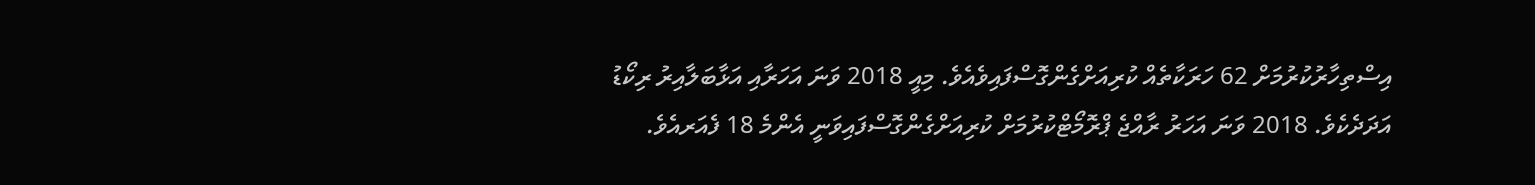އިސްތިހާރުކުރުމަށް 62 ހަރަކާތެއް ކުރިއަށްގެންގޮސްފައިވެއެވެ. މިއީ 2018 ވަނަ އަހަރާއި އަޅާބަލާއިރު ރިކޯޑު އަދަދެކެވެ. 2018 ވަނަ އަހަރު ރާއްޖެ ޕްރޮމޯޓްކުރުމަށް ކުރިއަށްގެންގޮސްފައިވަނީ އެންމެ 18 ފެއަރއެވެ.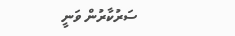ސަރުކާރުން ވަނީ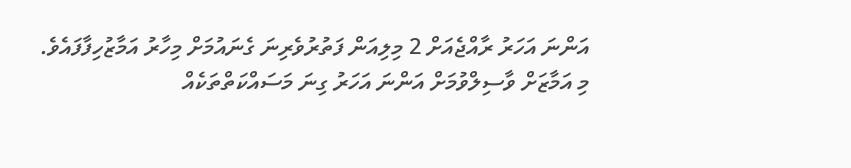އަންނަ އަހަރު ރާއްޖެއަށް 2 މިލިއަން ފަތުރުވެރިނަ ގެނައުމަށް މިހާރު އަމާޒުހިފާފައެވެ. މި އަމާޒަށް ވާސިލްވުމަށް އަންނަ އަހަރު ގިނަ މަސައްކަތްތަކެއް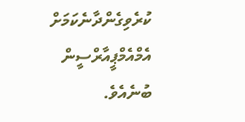ކުރެވިގެންދާނެކަމަށް އެމްއެމްޕީއާރްސީން ބުނެއެވެ.